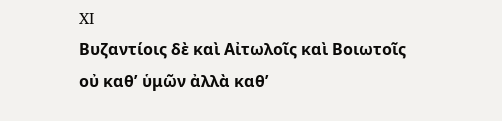XI
Βυζαντίοις δὲ καὶ Αἰτωλοῖς καὶ Βοιωτοῖς οὐ καθʼ ὑμῶν ἀλλὰ καθʼ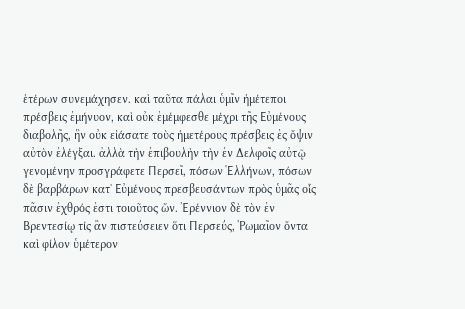ἑτέρων συνεμάχησεν. καὶ ταῦτα πάλαι ὑμῖν ἡμέτεποι πρέσβεις ἐμήνυον, καὶ οὐκ ἐμέμφεσθε μέχρι τῆς Εὐμένους διαβολῆς, ἣν οὐκ εἰάσατε τοὺς ἡμετέρους πρέσβεις ἐς ὄψιν αὐτὸν ἐλέγξαι. ἀλλὰ τὴν ἐπιβουλὴν τὴν ἐν Δελφοῖς αὐτῷ γενομένην προσγράφετε Περσεῖ, πόσων Ἑλλήνων, πόσων δὲ βαρβάρων κατʼ Εὐμένους πρεσβευσάντων πρὸς ὑμᾶς οἷς πᾶσιν ἐχθρός ἐστι τοιοῦτος ὤν. Ἐρέννιον δὲ τὸν ἐν Βρεντεσίῳ τίς ἂν πιστεύσειεν ὅτι Περσεύς, Ῥωμαῖον ὄντα καὶ φίλον ὑμέτερον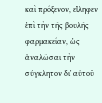καὶ πρόξενον, εἴληφεν ἐπὶ τὴν τῆς βουλῆς φαρμακείαν, ὡς ἀναλῶσαι τὴν σύγκλητον διʼ αὐτοῦ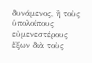δυνάμενος, ἢ τοὺς ὑπολοίπους εὐμενεστέρους ἕξων διὰ τοὺς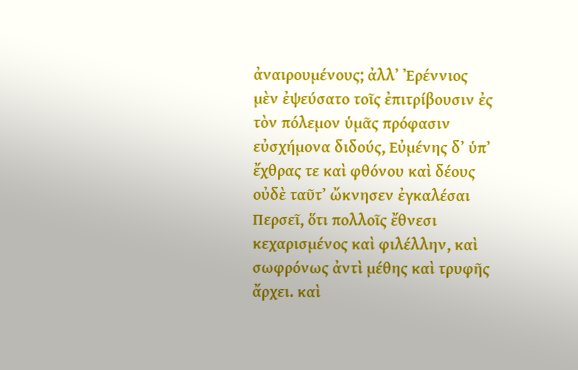ἀναιρουμένους; ἀλλʼ Ἐρέννιος μὲν ἐψεύσατο τοῖς ἐπιτρίβουσιν ἐς τὸν πόλεμον ὑμᾶς πρόφασιν εὐσχήμονα διδούς, Εὐμένης δʼ ὑπʼ ἔχθρας τε καὶ φθόνου καὶ δέους οὐδὲ ταῦτʼ ὤκνησεν ἐγκαλέσαι Περσεῖ, ὅτι πολλοῖς ἔθνεσι κεχαρισμένος καὶ φιλέλλην, καὶ σωφρόνως ἀντὶ μέθης καὶ τρυφῆς ἄρχει. καὶ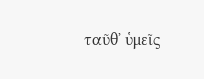ταῦθʼ ὑμεῖς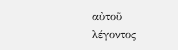αὐτοῦ λέγοντος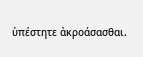ὑπέστητε ἀκροάσασθαι.